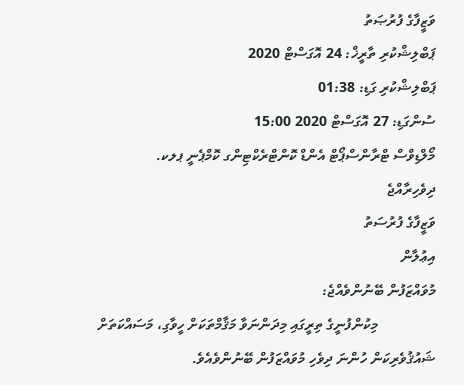ވަޒީފާގެ ފުރުޞަތު
ޕަބްލިޝްކުރި ތާރީޚް: 24 އޮގަސްޓް 2020
ޕަބްލިޝްކުރި ގަޑި: 01:38
ސުންގަޑި: 27 އޮގަސްޓް 2020 15:00
މޯލްޑިވްސް ޓްރާންސްޕޯޓް އެންޑް ކޮންޓްރެކްޓިންގ ކޮމްޕެނީ ޕލކ.
ދިވެހިރާއްޖެ
ވަޒީފާގެ ފުރުސަތު
އިޢުލާން
މުވައްޒަފުން ބޭނުންވެއްޖެ:
                މިކުންފުނީގެ ތިރީގައި މިދަންނަވާ މަޤާމްތަކަށް ހީވާގި، މަސައްކަތަށް ޝައުޤުވެރިކަން ހުންނަ ދިވެހި މުވައްޒަފުން ބޭނުންވެއެވެ.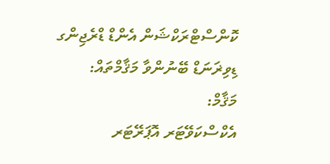ކޮންސްޓްރަކްޝަން އެންޑް ޑްރެޖިންގ ޑިވިޜަނަޑް ބޭނުންވާ މަޤާމްތައް:
މަޤާމް:
އެކްސްކަވޭޓަރ އޮޕަރޭޓަރ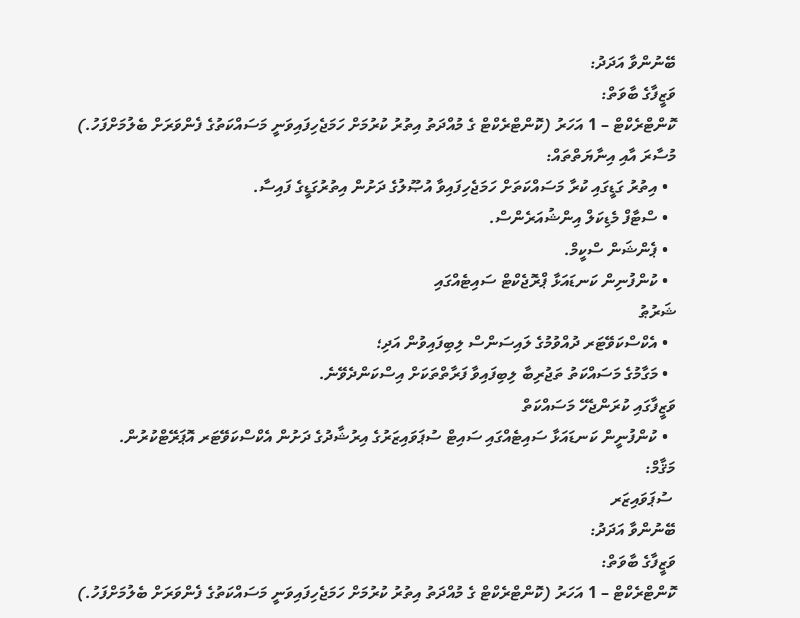ބޭނުންވާ އަދަދު:
ވަޒީފާގެ ބާވަތް:
ކޮންޓްރެކްޓް – 1 އަހަރު (ކޮންޓްރެކްޓް ގެ މުއްދަތު އިތުރު ކުރުމަށް ހަމަޖެހިފައިވަނީ މަސައްކަތުގެ ފެންވަރަށް ބެލުމަށްފަހު.)
މުސާރަ އާއި އިނާޔަތްތައް:
  • އިތުރު ގަޑީގައި ކުރާ މަސައްކަތަށް ހަމަޖެހިފައިވާ އުޞޫލުގެ ދަށުން އިތުރުގަޑީގެ ފައިސާ.
  • ސްޓާފް މެޑިކަލް އިންޝުއަރެންސް.
  • ޕެންޝަން ސްކީމް.
  • ކުންފުނިން ކަނޑައަޅާ ޕްރޮޖެކްޓް ސައިޓެއްގައި
ޝަރުޠު
  • އެކްސްކަވޭޓަރ ދުއްވުމުގެ ލައިސަންސް ލިބިފައިވުން އަދި؛
  • މަގާމުގެ މަސައްކަތު ތަޖުރިބާ ލިބިފައިވާ ފަރާތްތަކަށް އިސްކަންދެވޭނެ.
ވަޒީފާގައި ކުރަންޖެހޭ މަސައްކަތް
  • ކުންފުނީން ކަނޑައަޅާ ސައިޓެއްގައި ސައިޓް ސުޕަވައިޒަރުގެ އިރުޝާދުގެ ދަށުން އެކްސްކަވޭޓަރ އޮޕަރޭޓްކުރުން.
މަޤާމް:
 ސުޕަވައިޒަރ
ބޭނުންވާ އަދަދު:
ވަޒީފާގެ ބާވަތް:
ކޮންޓްރެކްޓް – 1 އަހަރު (ކޮންޓްރެކްޓް ގެ މުއްދަތު އިތުރު ކުރުމަށް ހަމަޖެހިފައިވަނީ މަސައްކަތުގެ ފެންވަރަށް ބެލުމަށްފަހު.)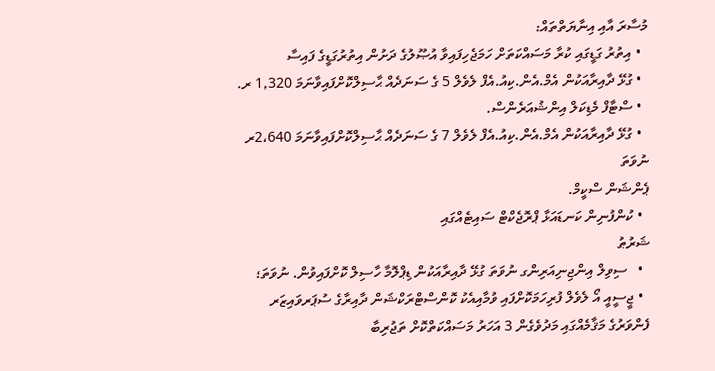މުސާރަ އާއި އިނާޔަތްތައް:
  • އިތުރު ގަޑީގައި ކުރާ މަސައްކަތަށް ހަމަޖެހިފައިވާ އުޞޫލުގެ ދަށުން އިތުރުގަޑީގެ ފައިސާ
  • ގުޅޭ ދާއިރާއަކުން އެމް.އެން.ކިއު.އެފް ލެވެލް 5 ގެ ސަނަދެއް ޙާސިލްކޮށްފައިވާނަމަ 1,320 ރ.
  • ސްޓާފް މެޑިކަލް އިންޝުއަރެންސް.
  • ގުޅޭ ދާއިރާއަކުން އެމް.އެން.ކިއު.އެފް ލެވެލް 7 ގެ ސަނަދެއް ޙާސިލްކޮށްފައިވާނަމަ 2،640ރ ނުވަތަ
ޕެންޝަން ސްކީމް.
  • ކުންފުނިން ކަނޑައަޅާ ޕްރޮޖެކްޓް ސައިޓެއްގައި
ޝަރުޠު
  •   ސިވިލް އިންޖިނިއަރިންގ ނުވަތަ ގުޅޭ ދާއިރާއަކުން ޑިޕްލޮމާ ހާސިލް ކޮށްފައިވުން. ނުވަތަ؛
  • ޖީސީއީ އޯ ލެވެލް ފުރިހަމަކޮށްފައި ވުމާއިއެކު ކޮންސްޓްރަކްޝަން ދާއިރާގެ ސުޕަރވައިޒަރ ފެންވަރުގެ މަޤާމެއްގައި މަދުވެގެން 3 އަހަރު މަސައްކަތްކޮށް ތަޖުރިބާ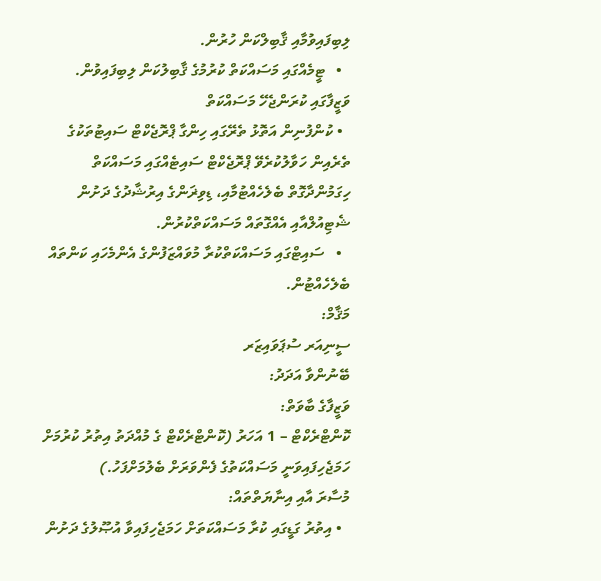ލިބިފައިވުމާއި ޤާބިލްކަން ހުރުން.
  •   ޓީމެއްގައި މަސައްކަތް ކުރުމުގެ ޤާބިލުކަން ލިބިފައިވުން.
ވަޒީފާގައި ކުރަންޖެހޭ މަސައްކަތް
  • ކުންފުނިން އަތޮޅު ތެރޭގައި ހިންގާ ޕްރޮޖެކްޓް ސައިޓުތަކުގެ ތެރެއިން ހަވާލުކުރެވޭ ޕްރޮޖެކްޓް ސައިޓެއްގައި މަސައްކަތް ހިގަމުންދާގޮތް ބެލެހެއްޓުމާއި، ޑިވިޜަންގެ އިރުޝާދުގެ ދަށުން ޝެޓިއުލްއާއި އެއްގޮތައް މަސައްކަތްކުރުން.
  •   ސައިޓްގައި މަސައްކަތްކުރާ މުވައްޒަފުންގެ އެންމެހައި ކަންތައް ބެލެހެއްޓުން.
މަޤާމް:
ސީނިއަރ ސުޕަވައިޒަރ
ބޭނުންވާ އަދަދު:
ވަޒީފާގެ ބާވަތް:
ކޮންޓްރެކްޓް – 1 އަހަރު (ކޮންޓްރެކްޓް ގެ މުއްދަތު އިތުރު ކުރުމަށް ހަމަޖެހިފައިވަނީ މަސައްކަތުގެ ފެންވަރަށް ބެލުމަށްފަހު.)
މުސާރަ އާއި އިނާޔަތްތައް:
  • އިތުރު ގަޑީގައި ކުރާ މަސައްކަތަށް ހަމަޖެހިފައިވާ އުޞޫލުގެ ދަށުން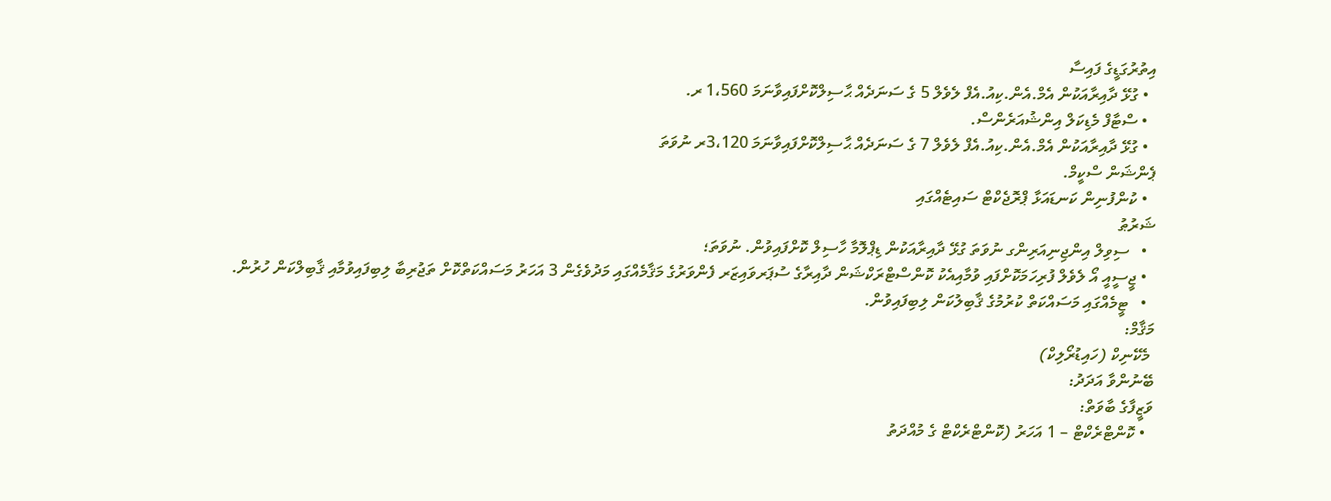އިތުރުގަޑީގެ ފައިސާ
  • ގުޅޭ ދާއިރާއަކުން އެމް.އެން.ކިއު.އެފް ލެވެލް 5 ގެ ސަނަދެއް ޙާސިލްކޮށްފައިވާނަމަ 1،560 ރ.
  • ސްޓާފް މެޑިކަލް އިންޝުއަރެންސް.
  • ގުޅޭ ދާއިރާއަކުން އެމް.އެން.ކިއު.އެފް ލެވެލް 7 ގެ ސަނަދެއް ޙާސިލްކޮށްފައިވާނަމަ 3،120ރ ނުވަތަ
ޕެންޝަން ސްކީމް.
  • ކުންފުނިން ކަނޑައަޅާ ޕްރޮޖެކްޓް ސައިޓެއްގައި
ޝަރުޠު
  •   ސިވިލް އިންޖިނިއަރިންގ ނުވަތަ ގުޅޭ ދާއިރާއަކުން ޑިޕްލޮމާ ހާސިލް ކޮށްފައިވުން. ނުވަތަ؛
  • ޖީސީއީ އޯ ލެވެލް ފުރިހަމަކޮށްފައި ވުމާއިއެކު ކޮންސްޓްރަކްޝަން ދާއިރާގެ ސުޕަރވައިޒަރ ފެންވަރުގެ މަޤާމެއްގައި މަދުވެގެން 3 އަހަރު މަސައްކަތްކޮށް ތަޖުރިބާ ލިބިފައިވުމާއި ޤާބިލްކަން ހުރުން.
  •   ޓީމެއްގައި މަސައްކަތް ކުރުމުގެ ޤާބިލުކަން ލިބިފައިވުން.
މަޤާމް:
 މެކޭނިކް (ހައިޑުރޯލިކް)
ބޭނުންވާ އަދަދު:
ވަޒީފާގެ ބާވަތް:
  • ކޮންޓްރެކްޓް – 1 އަހަރު (ކޮންޓްރެކްޓް ގެ މުއްދަތު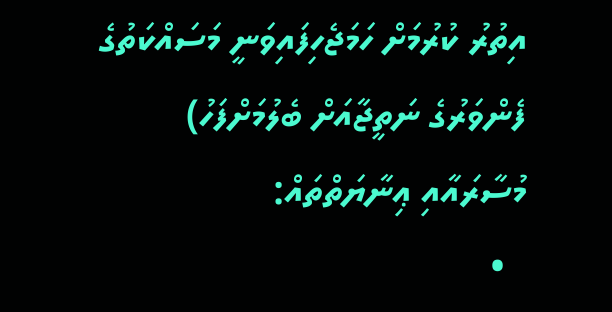އިތުރު ކުރުމަށް ހަމަޖެހިފައިވަނީ މަސައްކަތުގެ ފެންވަރުގެ ނަތީޖާއަށް ބެލުމަށްފަހު)
މުސާރައާއި ޢިނާޔަތްތައް:
  •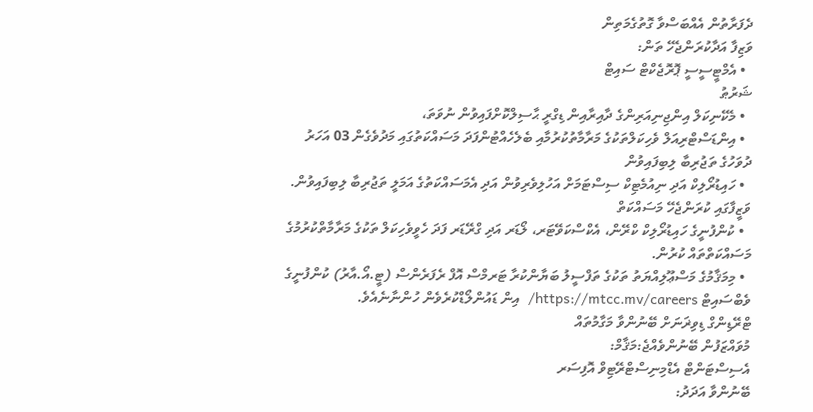ދެފަރާތުން އެއްބަސްވާ ގޮތުގެމަތިން
ވަޒިފާ އަދާކުރަންޖެހޭ ތަން:
  • އެމްޓީސީސީ ޕޮރޮޖެކްޓް ސައިޓް
ޝަރުޠު
  • މެކޭނިކަލް އިންޖިނިއަރިންގެ ދާއިރާއިން ޑިގްރީ ޙާސިލްކޮށްފައިވުން ނުވަތަ،
  • އިންޑަސްޓްރިއަލް ވެހިކަލްތަކުގެ މަރާމާތުކުރުމާއި ބެލެހެއްޓުންފަދަ މަސައްކަތުގައި މަދުވެގެން 03 އަހަރު ދުވަހުގެ ތަޖުރިބާ ލިބިފައިވުން
  • ހައިޑުރޯލިކް އަދި ނިއުމެޓިކް ސިސްޓަމަށް އަހުލިވެރިވުން އަދި އެމަސައްކަތުގެ އަމަލީ ތަޖުރިބާ ލިބިފައިވުން.
ވަޒީފާގައި ކުރަންޖެހޭ މަސައްކަތް
  • ކުންފުނީގެ ހައިޑުރޯލިކް ކްރޭން، އެކްސްކަވޭޓަރ، ލޯޑަރ އަދި ގްރޭޑަރ ފަދަ ހެވީވެހިކަލް ތަކުގެ މަރާމާތްކުރުމުގެ މަސައްކަތްތައް ކުރުން.
  • މިމަޤާމުގެ މަސްޢޫލިއްޔަތު ތަކުގެ ތަފްސީލު ބަޔާންކުރާ ޓަރމްސް އޮފް ރެފަރެންސް (ޓީ.އޯ.އާރު) ކުންފުނީގެ ވެބްސައިޓް https://mtcc.mv/careers/  އިން ޑައުންލޯޑްކުރެވެން ހުންނާނެއެވެ.
ޓްރޭޑިންގް ޑިވިޜަނަށް ބޭނުންވާ މަގާމުތައް
މުވައްޒަފުން ބޭނުންވެއްޖެ:މަޤާމް:
އެސިސްޓަންޓް އެޑްމިނިސްޓްރޭޓިވް އޮފިސަރ
ބޭނުންވާ އަދަދު: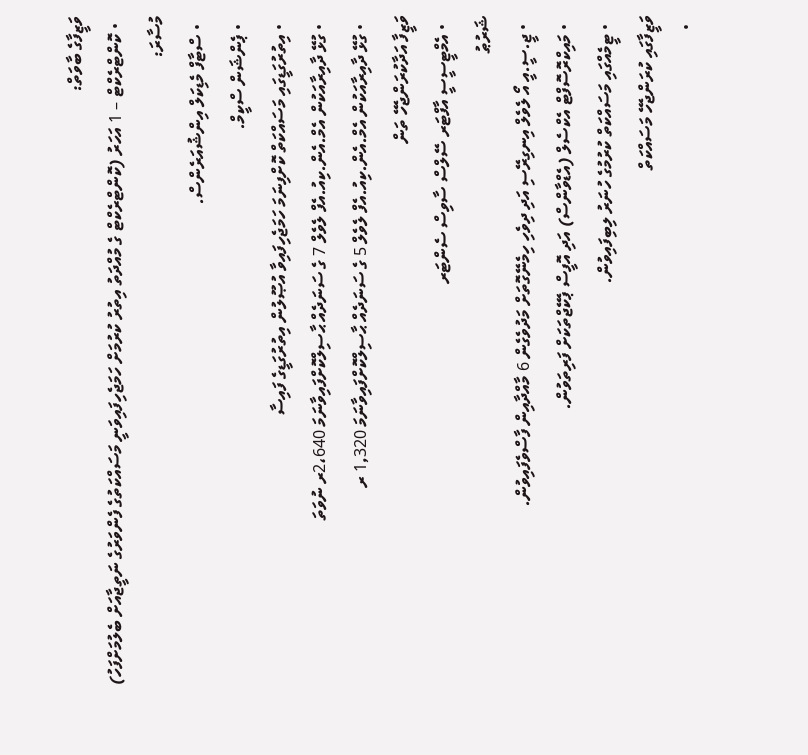ވަޒީފާގެ ބާވަތް:
  • ކޮންޓްރެކްޓް – 1 އަހަރު (ކޮންޓްރެކްޓް ގެ މުއްދަތު އިތުރު ކުރުމަށް ހަމަޖެހިފައިވަނީ މަސައްކަތުގެ ފެންވަރުގެ ނަތީޖާއަށް ބެލުމަށްފަހު)
މުސާރަ:
  • ސްޓާފް މެޑިކަލް އިންޝުއަރެންސް.
  • ޕެންޝަން ސްކީމް.
  • އިތުރުގަޑީގައި މަސައްކަތް ކޮށްފިނަމަ ހަމަޖެހިފައިވާ އުޞޫލުން އިތުރުގަޑީގެ ފައިސާ
  • ގުޅޭ ދާއިރާއަކުން އެމް.އެން.ކިއު.އެފް ލެވެލް 7 ގެ ސަނަދެއް ޙާސިލްކޮށްފައިވާނަމަ 2،640ރ ނުވަތަ
  • ގުޅޭ ދާއިރާއަކުން އެމް.އެން.ކިއު.އެފް ލެވެލް 5 ގެ ސަނަދެއް ޙާސިލްކޮށްފައިވާނަމަ 1,320 ރ
ވަޒީފާ އަދާކުރަންޖެހޭ ތަން
  • އެމްޓީސީސީ އާފްޓަރ ސޭލްސް ސާވިސް ސެންޓަރ
ޝަރުޠު
  • ޖީ.ސީ.އީ އޯ ލެވެލް އިނގިރޭސި އަދި ދިވެހި ހިމެނޭގޮތަށް މަދުވެގެން 6 މާއްދާއިން ފާސްވެފައިވުން.
  • މައިކްރޮސޮފްޓް އެކްސެލް (އެޑްވާންސް) އަދި އޮފީސް ޕެކޭޖްތަކަށް ފަރިތަވުން.
  • ޓީމެއްގައި މަސައްކަތް ކުރުމުގެ ހުނަރު ލިބިފައިވުން.
ވަޒީފާގައި ކުރަންޖެހޭ މަސައްކަތް
  •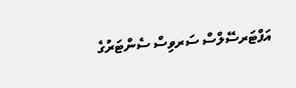އަފްޓަރސޭލްސް ސަރވިސް ސެންޓަރުގެ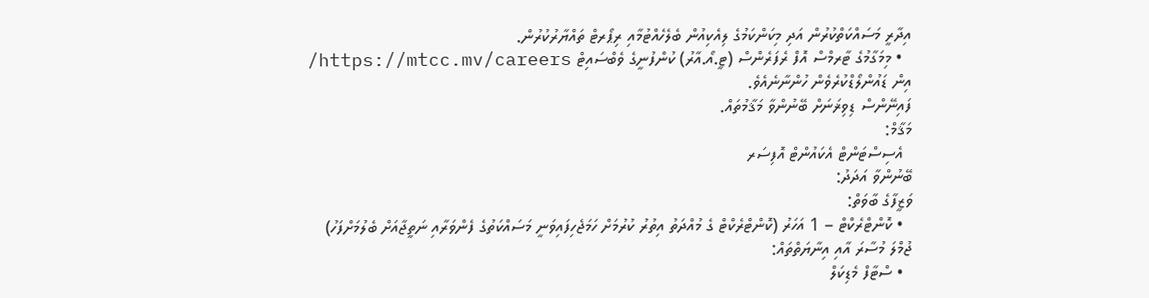އިދާރީ މަސައްކަތްކުރުން އަދި މިކަންކަމުގެ ލިއެކިއުން ބެލެހެއްޓުމާއި ރިޕޯރޓް ތައްޔާރުކުރުން.
  • މިމަގާމުގެ ޓާރމްސް އޮފް ރެފަރެންސް (ޓީ.އޯ.އާރު) ކުންފުނީގެ ވެބްސައިޓް https://mtcc.mv/careers/  އިން ޑައުންލޯޑްކުރެވެން ހުންނާނެއެވެ.
ފައިނޭންސް ޑިވިޜަނަށް ބޭނުންވާ މަޤާމުތައް.
މަޤާމް:
  އެސިސްޓަންޓް އެކައުންޓް އޮފިސަރ
ބޭނުންވާ އަދަދު:
ވަޒީފާގެ ބާވަތް:
  • ކޮންޓްރެކްޓް – 1 އަހަރު (ކޮންޓްރެކްޓް ގެ މުއްދަތު އިތުރު ކުރުމަށް ހަމަޖެހިފައިވަނީ މަސައްކަތުގެ ފެންވަރާއި ނަތީޖާއަށް ބެލުމަށްފަހު)
ޖުމްލަ މުސާރަ އާއި އިނާޔަތްތައް:
  • ސްޓާފް މެޑިކަލް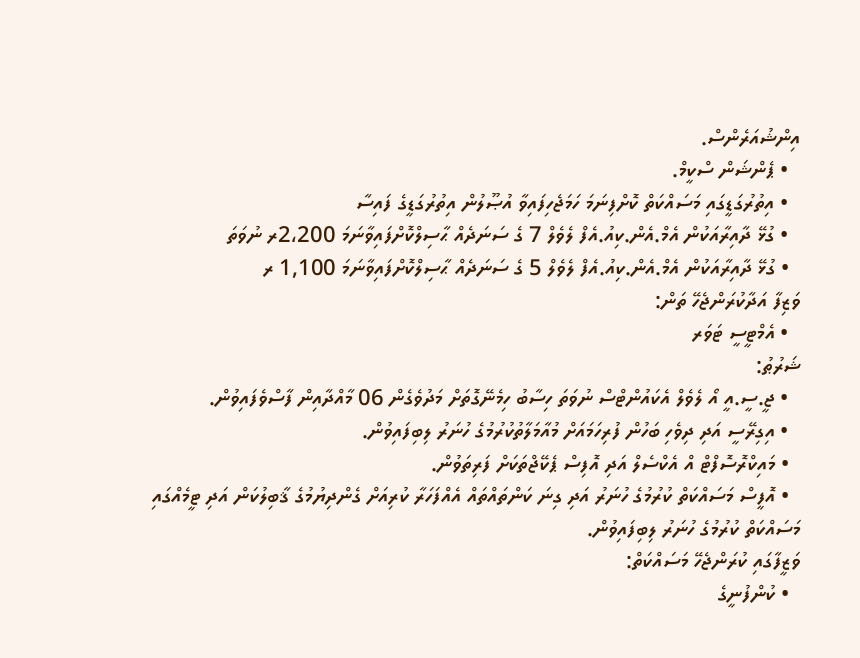އިންޝުއަރެންސް.
  • ޕެންޝަން ސްކީމް.
  • އިތުރުގަޑީގައި މަސައްކަތް ކޮށްފިނަމަ ހަމަޖެހިފައިވާ އުޞޫލުން އިތުރުގަޑީގެ ފައިސާ
  • ގުޅޭ ދާއިރާއަކުން އެމް.އެން.ކިއު.އެފް ލެވެލް 7 ގެ ސަނަދެއް ޙާސިލްކޮށްފައިވާނަމަ 2،200ރ ނުވަތަ
  • ގުޅޭ ދާއިރާއަކުން އެމް.އެން.ކިއު.އެފް ލެވެލް 5 ގެ ސަނަދެއް ޙާސިލްކޮށްފައިވާނަމަ 1,100 ރ
ވަޒިފާ އަދާކުރަންޖެހޭ ތަން:
  • އެމްޓީސީ ޓަވަރ
ޝަރުޠު:
  • ޖީ.ސީ.އީ އޯ ލެވެލް އެކައުންޓްސް ނުވަތަ ހިސާބު ހިމެނޭގޮތަށް މަދުވެގެން 06 މާއްދާއިން ފާސްވެފައިވުން.
  • އިގިރޭސީ އަދި ދިވެހި ބަހުން ފުރިހަމައަށް މުއާމަލާތުކުރުމުގެ ހުނަރު ލިބިފައިވުން.
  • މައިކްރޮސޮފްޓް އް އެކްސެލް އަދި އޮފިސް ޕެކޭޖްތަކަށް ފަރިތަވުން.
  • އޮފީސް މަސައްކަތް ކުރުމުގެ ހުނަރު އަދި ގިނަ ކަންތައްތައް އެއްފަހަރާ ކުރިއަށް ގެންދިޔުމުގެ ޤާބިލުކަން އަދި ޓީމެއްގައި މަސައްކަތް ކުރުމުގެ ހުނަރު ލިބިފައިވުން.
ވަޒީފާގައި ކުރަންޖެހޭ މަސައްކަތް:
  • ކުންފުނީގެ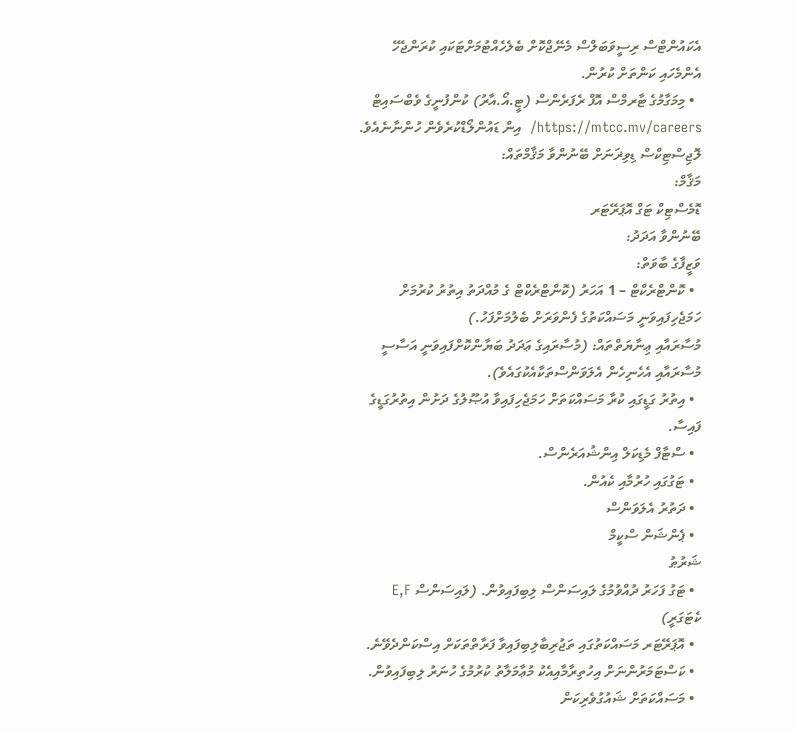އެކައުންޓްސް ރިސީވަބަލްސް މެނޭޖްކޮށް ބެލެހެއްޓުމަށްޓަކައި ކުރަންޖެހޭ އެންމެހައި ކަންތަށް ކުރުން.
  • މިމަގާމުގެ ޓާރމްސް އޮފް ރެފަރެންސް (ޓީ.އޯ.އާރު) ކުންފުނީގެ ވެބްސައިޓް https://mtcc.mv/careers/  އިން ޑައުންލޯޑްކުރެވެން ހުންނާނެއެވެ.
ލޮޖިސްޓިކްސް ޑިވިޜަނަށް ބޭނުންވާ މަޤާމްތައް:
މަޤާމް:
ޑޮމެސްޓިކް ޓަގް އޮޕަރޭޓަރ
ބޭނުންވާ އަދަދު:
ވަޒީފާގެ ބާވަތް:
  • ކޮންޓްރެކްޓް – 1 އަހަރު (ކޮންޓްރެކްޓް ގެ މުއްދަތު އިތުރު ކުރުމަށް ހަމަޖެހިފައިވަނީ މަސައްކަތުގެ ފެންވަރަށް ބެލުމަށްފަހު.)
މުސާރައާއި ޢިނާޔަތްތައް: (މުސާރައިގެ ޢަދަދު ބަޔާންކޮށްފައިވަނީ އަސާސީ މުސާރައާއި އެހެނިހެން އެލަވަންސްތަކާއެކުގައެވެ).
  • އިތުރު ގަޑީގައި ކުރާ މަސައްކަތަށް ހަމަޖެހިފައިވާ އުޞޫލުގެ ދަށުން އިތުރުގަޑީގެ ފައިސާ.
  • ސްޓާފް މެޑިކަލް އިންޝުއަރެންސް.
  • ޓަގުގައި ހުރުމާއި ކެއުން.
  • ދަތުރު އެލަވަންސް
  • ޕެންޝަން ސްކީމް
ޝަރުޠު
  • ޓަގު ފަހަރު ދުއްވުމުގެ ލައިސަންސް ލިބިފައިވުން. (ލައިސަންސް E,F ކެޓަގަރީ)
  • އޮޕަރޭޓަރ މަސައްކަތުގައި ތަޖުރިބާލިބިފައިވާ ފަރާތްތަކަށް އިސްކަންދެވޭނެ.
  • ކަސްޓަމަރުންނަށް އިހުތިރާމާއިއެކު މުޢާމަލާތު ކުރުމުގެ ހުނަރު ލިބިފައިވުން.
  • މަސައްކަތަށް ޝައުގުވެރިކަން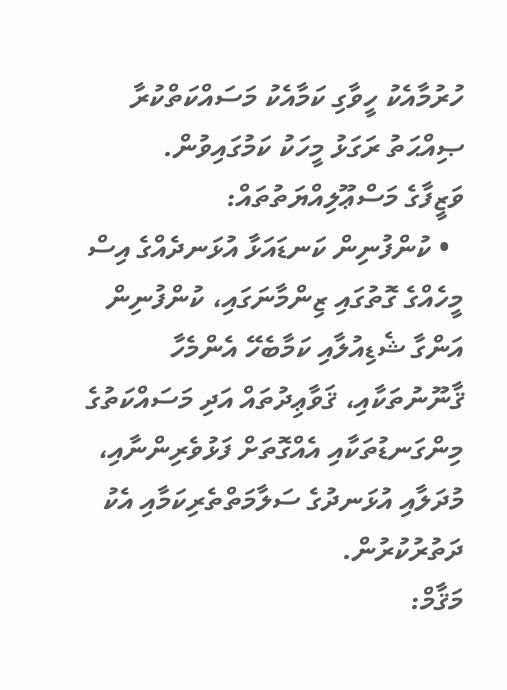ހުރުމާއެކު ހީވާގި ކަމާއެކު މަސައްކަތްކުރާ ޞިއްޙަތު ރަގަޅު މީހަކު ކަމުގައިވުން.
ވަޒީފާގެ މަސްޢޫލިއްޔަތުތައް:
  • ކުންފުނިން ކަނޑައަޅާ އުޅަނދެއްގެ އިސް މީހެއްގެ ގޮތުގައި ޒިންމާނަގައި، ކުންފުނިން އަންގާ ޝެޑިއުލާއި ކަމާބެހޭ އެންމެހާ ޤާނޫނުތަކާއި، ޤަވާޢިދުތައް އަދި މަސައްކަތުގެ މިންގަނޑުތަކާއި އެއްގޮތަށް ފަޅުވެރިންނާއި، މުދަލާއި އުޅަނދުގެ ސަލާމަތްތެރިކަމާއި އެކު ދަތުރުކުރުން.
މަޤާމް: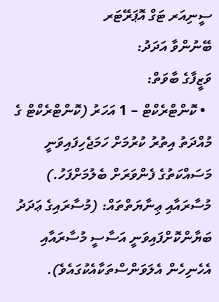ސީނިއަރ ޓަގް އޮޕަރޭޓަރ
ބޭނުންވާ އަދަދު:
ވަޒީފާގެ ބާވަތް:
  • ކޮންޓްރެކްޓް – 1 އަހަރު (ކޮންޓްރެކްޓް ގެ މުއްދަތު އިތުރު ކުރުމަށް ހަމަޖެހިފައިވަނީ މަސައްކަތުގެ ފެންވަރަށް ބެލުމަށްފަހު.)
މުސާރައާއި ޢިނާޔަތްތައް: (މުސާރައިގެ ޢަދަދު ބަޔާންކޮށްފައިވަނީ އަސާސީ މުސާރައާއި އެހެނިހެން އެލަވަންސްތަކާއެކުގައެވެ).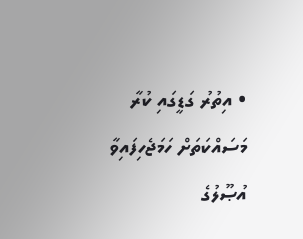• އިތުރު ގަޑީގައި ކުރާ މަސައްކަތަށް ހަމަޖެހިފައިވާ އުޞޫލުގެ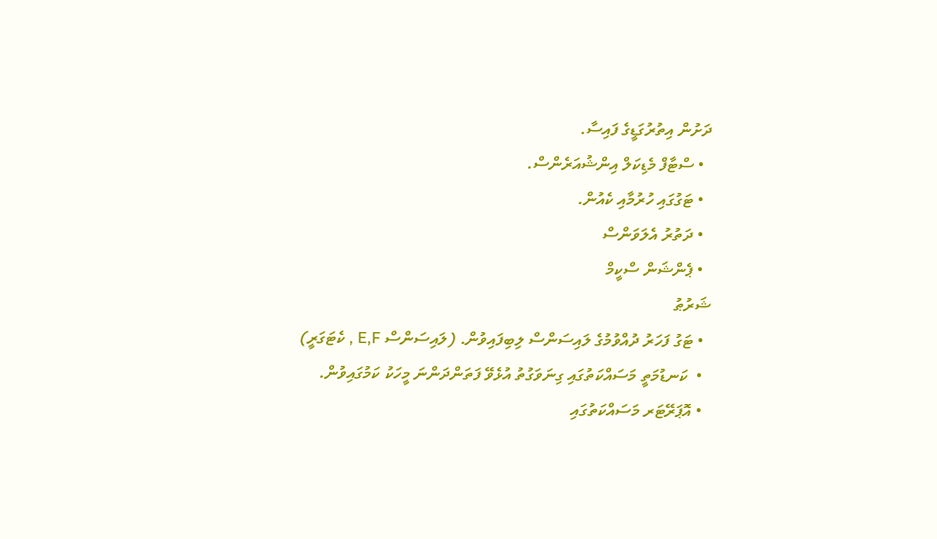ދަށުން އިތުރުގަޑީގެ ފައިސާ.
  • ސްޓާފް މެޑިކަލް އިންޝުއަރެންސް.
  • ޓަގުގައި ހުރުމާއި ކެއުން.
  • ދަތުރު އެލަވަންސް
  • ޕެންޝަން ސްކީމް
ޝަރުޠު
  • ޓަގު ފަހަރު ދުއްވުމުގެ ލައިސަންސް ލިބިފައިވުން. (ލައިސަންސް E,F , ކެޓަގަރީ)
  •  ކަނޑުމަތީ މަސައްކަތުގައި ގިނަވަގުތު އުޅެވޭ ފަތަންދަންނަ މީހަކު ކަމުގައިވުން.
  • އޮޕަރޭޓަރ މަސައްކަތުގައި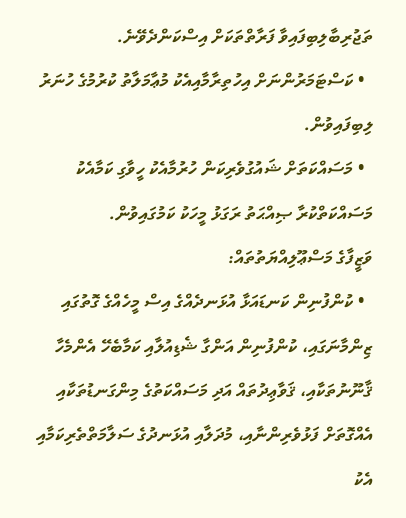ތަޖުރިބާލިބިފައިވާ ފަރާތްތަކަށް އިސްކަންދެވޭނެ.
  • ކަސްޓަމަރުންނަށް އިހުތިރާމާއިއެކު މުޢާމަލާތު ކުރުމުގެ ހުނަރު ލިބިފައިވުން.
  • މަސައްކަތަށް ޝައުގުވެރިކަން ހުރުމާއެކު ހީވާގި ކަމާއެކު މަސައްކަތްކުރާ ޞިއްޙަތު ރަގަޅު މީހަކު ކަމުގައިވުން.
ވަޒީފާގެ މަސްޢޫލިއްޔަތުތައް:
  • ކުންފުނިން ކަނޑައަޅާ އުޅަނދެއްގެ އިސް މީހެއްގެ ގޮތުގައި ޒިންމާނަގައި، ކުންފުނިން އަންގާ ޝެޑިއުލާއި ކަމާބެހޭ އެންމެހާ ޤާނޫނުތަކާއި، ޤަވާޢިދުތައް އަދި މަސައްކަތުގެ މިންގަނޑުތަކާއި އެއްގޮތަށް ފަޅުވެރިންނާއި، މުދަލާއި އުޅަނދުގެ ސަލާމަތްތެރިކަމާއި އެކު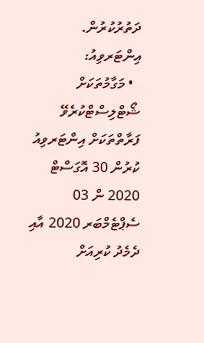ދަތުރުކުރުން.
އިންޓަރވިއު:
  • މަގާމުތަކަށް ޝޯޓްލިސްޓްކުރެވޭ ފަރާތްތަކަށް އިންޓަރވިއު ކުރުން 30 އޮގަސްޓް 2020 ން 03 ސެޕްޓެމްބަރ 2020 އާއި ދެމެދު ކުރިއަށް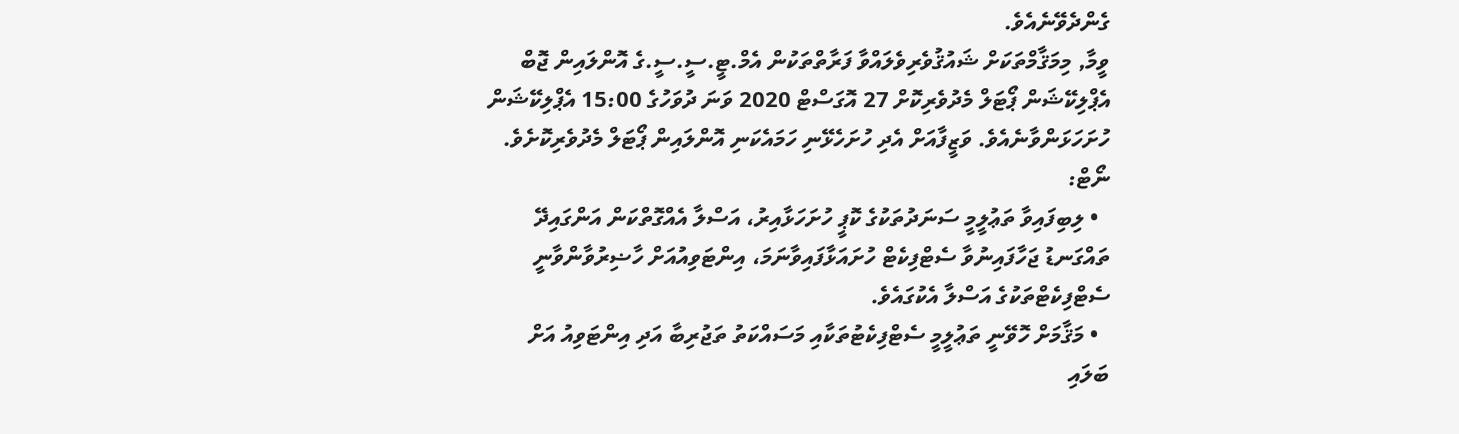ގެންދެވޭނެއެވެ.
ވީމާ, މިމަޤާމްތަކަށް ޝައުޤުވެރިވެލައްވާ ފަރާތްތަކުން އެމް.ޓީ.ސީ.ސީ.ގެ އޮންލައިން ޖޮބް އެޕްލިކޭޝަން ޕޯޓަލް މެދުވެރިކޮށް 27 އޮގަސްޓް 2020 ވަނަ ދުވަހުގެ 15:00 އެޕްލިކޭޝަން ހުށަހަޅަންވާނެއެވެ. ވަޒީފާއަށް އެދި ހުށަހެޅޭނި ހަމައެކަނި އޮންލައިން ޕޯޓަލް މެދުވެރިކޮށެވެ.
ނޯޓް:
  • ލިބިފައިވާ ތަޢުލީމީ ސަނަދުތަކުގެ ކޮޕީ ހުށަހަޅާއިރު، އަސްލާ އެއްގޮތްކަން އަންގައިދޭ ތައްގަނޑު ޖަހާފައިނުވާ ސެޓްފިކެޓް ހުށައަޅާފައިވާނަމަ، އިންޓަވިއުއަށް ހާޟިރުވާންވާނީ ސެޓްފިކެޓްތަކުގެ އަސްލާ އެކުގައެވެ.
  • މަޤާމަށް ހޮވޭނީ ތަޢުލީމީ ސެޓްފިކެޓުތަކާއި މަސައްކަތު ތަޖުރިބާ އަދި އިންޓަވިއު އަށް ބަލައި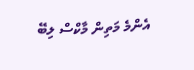އެންމެ މަތިން މާކްސް ލިބޭ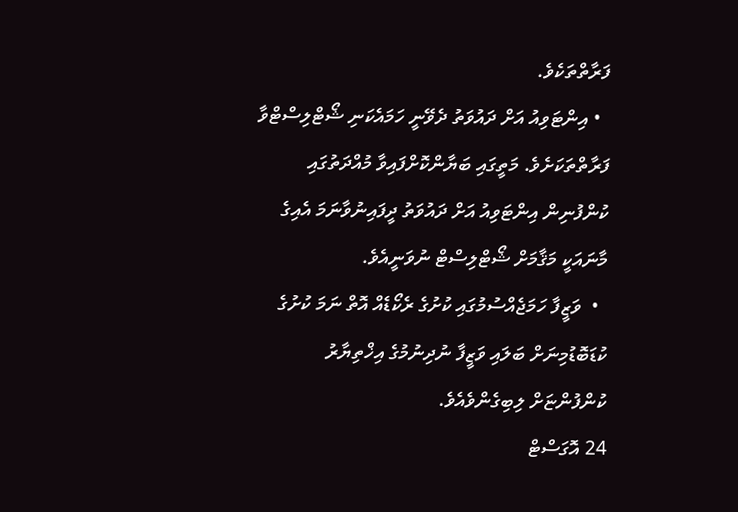ފަރާތްތަކެވެ.
  • އިންޓަވިއު އަށް ދައުވަތު ދެވޭނީ ހަމައެކަނި ޝޯޓްލިސްޓްވާ ފަރާތްތަކަށެވެ. މަތީގައި ބަޔާންކޮށްފައިވާ މުއްދަތުގައި ކުންފުނިން އިންޓަވިއު އަށް ދައުވަތު ދީފައިނުވާނަމަ އެއިގެ މާނައަކީ މަޤާމަށް ޝޯޓްލިސްޓް ނުވަނީއެވެ.
  •  ވަޒީފާ ހަމަޖެއްސުމުގައި ކުށުގެ ރެކޯޑެއް އޮތް ނަމަ ކުށުގެ ކުޑަބޮޑުމިނަށް ބަލައި ވަޒީފާ ނުދިނުމުގެ އިޚްތިޔާރު ކުންފުންޏަށް ލިބިގެންވެއެވެ.
24 އޮގަސްޓް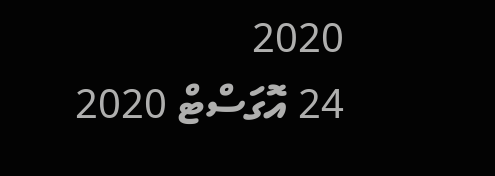2020
24 އޮގަސްޓް 2020